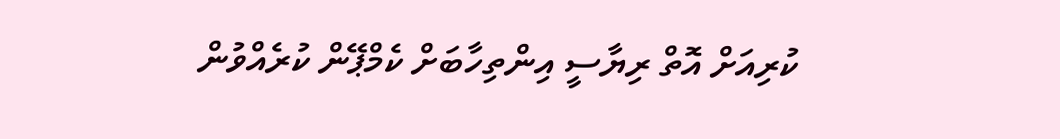ކުރިއަށް އޮތް ރިޔާސީ އިންތިހާބަށް ކެމްޕޭން ކުރެއްވުން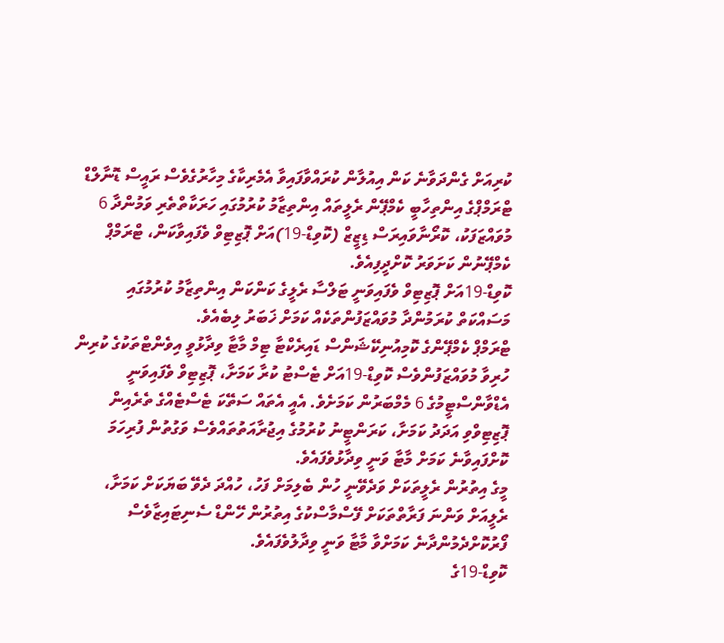ކުރިއަށް ގެންދަވާނެ ކަން އިއުލާން ކުރައްވާފައިވާ އެމެރިކާގެ މިހާރުގެވެސް ރައީސް ޑޮނާލްޑް ޓްރަމްޕްގެ އިންތިހާބީ ކެމްޕޭން ރެލީތައް އިންތިޒާމު ކުރުމުގައި ހަރަކާތްތެރި ވަމުންދާ 6 މުވައްޒަފަކު، ކޮރޯނާވައިރަސް ޑިޒީޒް (ކޮވިޑް-19)އަށް ޕޮޒިޓިވް ވެފައިވާކަން، ޓްރަމްޕް ކެމްޕޭނުން ކަށަވަރު ކޮށްދީފިއެވެ.
ކޮވިޑް-19އަށް ޕޮޒިޓިވް ވެފައިވަނީ ޓަލްސާ ރެލީގެ ކަންކަން އިންތިޒާމު ކުރުމުގައި މަސައްކަތް ކުރަމުންދާ މުވައްޒަފުންތަކެއް ކަމަށް ޚަބަރު ލިބެއެވެ.
ޓްރަމްޕް ކެމްޕޭންގެ ކޮމިއުނިކޭޝަންސް ޑައިރެކްޓާ ޓިމް މާޓާ ވިދާޅުވީ އިވެންޓްތަކުގެ ކުރިން ހުރިވާ މުވައްޒަފުންވެސް ކޮވިޑް-19އަށް ޓެސްޓު ކުރާ ކަމަށާ، ޕޮޒިޓިވް ވެފައިވަނީ އެޑްވާންސްޓީމުގެ 6 މެމްބަރުން ކަމަށެވެ. އެއީ އެތައް ސަތޭކަ ޓެސްޓެއްގެ ތެރެއިން ޕޮޒިޓިވްވި އަދަދު ކަމަށާ، ކަރަންޓީނު ކުރުމުގެ އިޖުރާއަތުތައްވެސް ވަގުތުން ފުރިހަމަ ކޮށްފައިވާނެ ކަމަށް މާޓާ ވަނީ ވިދާޅުވެފައެވެ.
މީގެ އިތުރުން ރެލީތަކަށް ވަދެވޭނީ ހުން ބެލިމަށް ފަހު، ހުއްދަ ދެވޭ ބަޔަކަށް ކަމަށާ، ރެލީއަށް ވަންނަ ފަރާތްތަކަށް ފޭސްމާސްކުގެ އިތުރުން ހޭންޑް ސެނިޓައިޒާވެސް ފޯރުކޮށްދެމުންދާނެ ކަމަށްވާ މާޓާ ވަނީ ވިދާލުވެފައެވެ.
ކޮވިޑް-19ގެ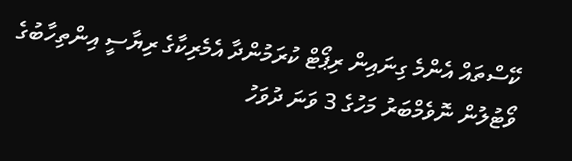ކޭސްތައް އެންމެ ގިނައިން ރިޕޯޓް ކުރަމުންދާ އެމެރިކާގެ ރިޔާސީ އިންތިހާބުގެ ވޯޓުލުން ނޮވެމްބަރު މަހުގެ 3 ވަނަ ދުވަހު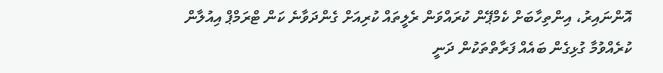އޮންނައިރު، އިންތިހާބަށް ކެމްޕޭން ކުރައްވަން ރެލީތައް ކުރިއަށް ގެންދަވާނެ ކަން ޓްރަމްޕް އިއުލާން ކުރެއްވުމާ ގުޅިގެން ބައެއް ފަރާތްތަކުން ދަނީ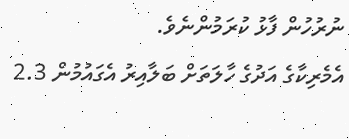ނުރުހުން ފާޅު ކުރަމުންނެވެ.
އެމެރިކާގެ އަދުގެ ހާލަތަށް ބަލާއިރު އެގައުމުން 2.3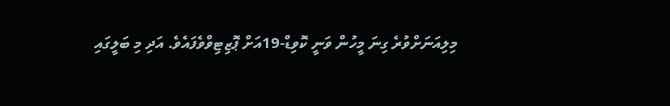މިލިއަނަށްވުރެ ގިނަ މީހުން ވަނީ ކޮވިޑް-19އަށް ޕޮޒިޓިވްވެފައެވެ. އަދި މި ބަލީގައި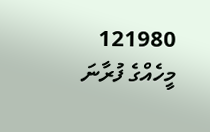121980 މީހެއްގެ ފުރާނަ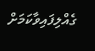ގެއްލިފައިވާކަމަށް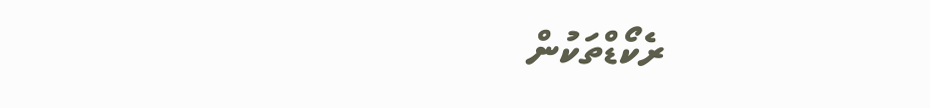ރެކޯޑްތަކުން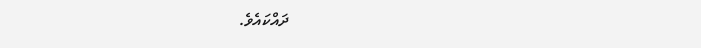ދައްކައެވެ.